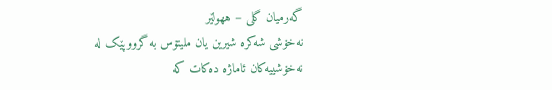گەرمیان گلی – ههولێر
نەخۆشی شەکرە شیرین یان ملیتۆس بە گرووپێک لە نەخۆشییەکان ئاماژە دەکات کە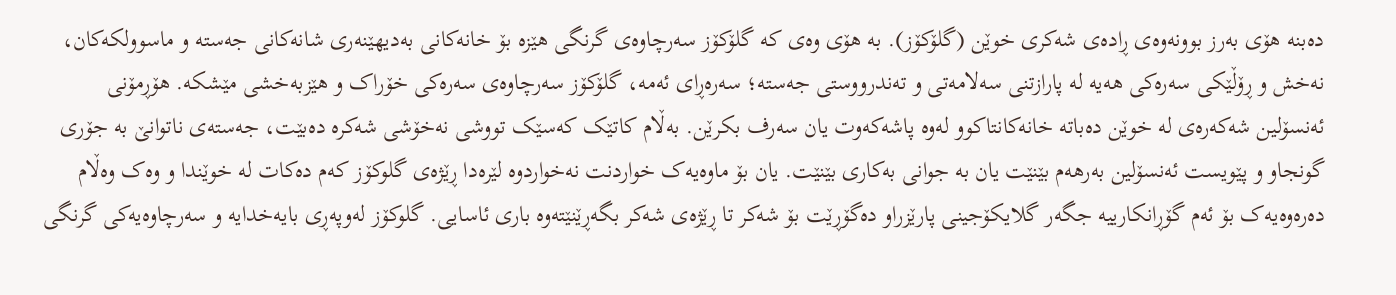دەبنە هۆی بەرز بوونەوەی ڕادەی شەکری خوێن (گلۆکۆز). بە هۆی وەی کە گلۆکۆز سەرچاوەی گرنگی هێزە بۆ خانەکانی بەدیهێنەری شانەکانی جەستە و ماسوولکەکان، نەخش و ڕۆڵێکی سەرەکی هەیە لە پارازتنی سەلامەتی و تەندرووستی جەستە؛ سەرەڕای ئەمە، گلۆکۆز سەرچاوەی سەرەکی خۆراک و هێزبەخشی مێشکە. هۆڕمۆنی ئەنسۆلین شەکەرەی لە خوێن دەباتە خانەکانتاکوو لەوە پاشەکەوت یان سەرف بکرێن. بەڵام کاتێک کەسێک تووشی نەخۆشی شەکرە دەبێت، جەستەی ناتوانێ بە جۆری گونجاو و پێویست ئەنسۆلین بەرهەم بێنێت یان بە جوانی بەکاری بێنێت. یان بۆ ماوەیەک خواردنت نەخواردوە لێرەدا ڕێژەی گلوکۆز کەم دەکات لە خوێندا و وەک وەڵام دەرەوەیەک بۆ ئەم گۆڕانکارییە جگەر گلایکۆجینی پارێزراو دەگۆڕێت بۆ شەکر تا ڕێژەی شەکر بگەڕێنێتەوە باری ئاسایی. گلوکۆز لەوپەڕی بایەخدایە و سەرچاوەیەکی گرنگی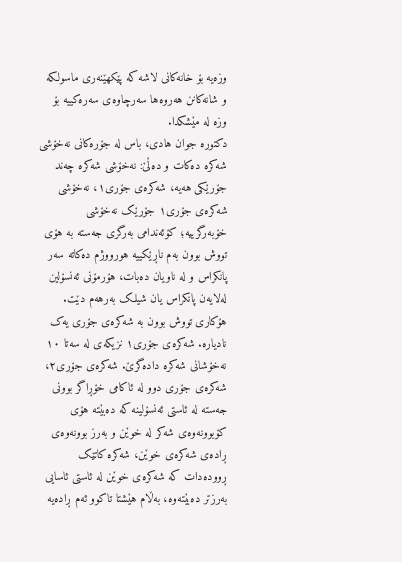وزەیە بۆ خانەکانی لاشە کە پێکهێنەری ماسولکە و شانەکانن هەروەها سەرچاوەی سەرەکییە بۆ وزە لە مێشکدا.
دکتورە جوان هادی، باس لە جۆرەکانی نەخۆشی شەکرە دەکات و دەڵێ: نەخۆشی شەکرە چەند جۆرێکی هەیە، شەکرەی جۆری١، نەخۆشی شەکرەی جۆری١ جۆرێک نەخۆشی خۆبەرگرییە؛ کۆئەندامی بەرگری جەستە بە هۆی تووش بوون بەم ناڕێکییە هورووژم دەکاتە سەر پانکراس و لە ناویان دەبات، هۆرمۆنی ئەنسۆلین لەلایەن پانکراس یان شیلک بەرهەم دێت. هۆکاری تووش بوون بە شەکرەی جۆری یەک نادیارە. شەکرەی جۆری١ نزیکەی لە سەتا ١٠ نەخۆشانی شەکرە دادەگرێ. شەکرەی جۆری٢، شەکرەی جۆری دوو لە ئاکامی خۆڕاگر بوونی جەستە لە ئاستی ئەنسۆلینە کە دەبێتە هۆی کۆبوونەوەی شەکر لە خوێن و بەرز بوونەوەی ڕادەی شەکرەی خوێن، شەکرە کاتێک ڕوودەدات کە شەکرەی خوێن لە ئاستی ئاسایی بەرزتر دەبێتەوە، بەڵام هێشتا تاکوو ئەم ڕادەیە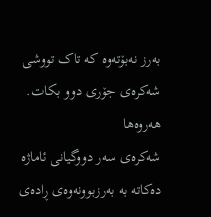بەرز نەبۆتەوە کە تاک تووشی شەکرەی جۆری دوو بکات. هەروەها
شەکرەی سەر دووگیانی ئاماژە دەکاتە بە بەرزبوونەوەی ڕادەی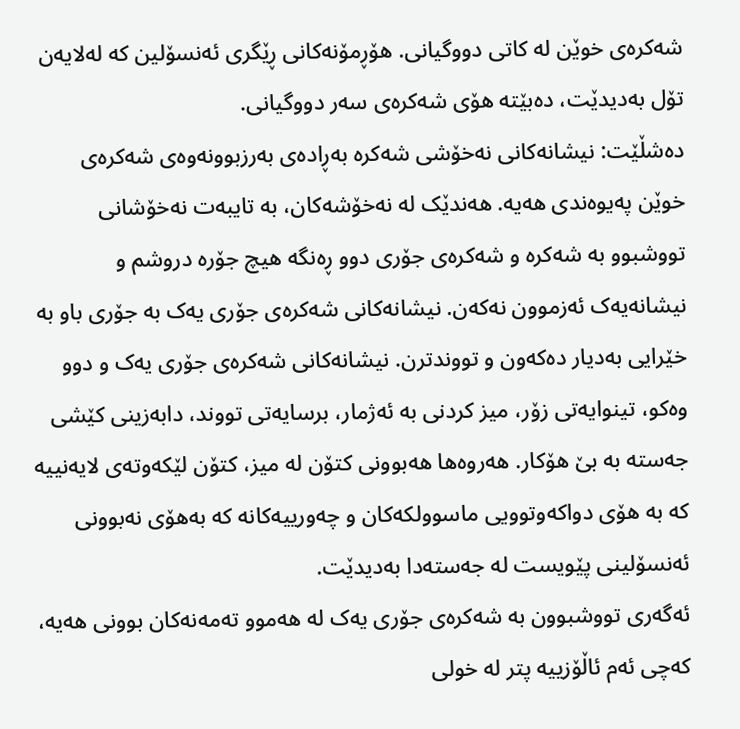شەکرەی خوێن لە کاتی دووگیانی. هۆڕمۆنەکانی ڕێگری ئەنسۆلین کە لەلایەن تۆل بەدیدێت، دەبێتە هۆی شەکرەی سەر دووگیانی.
دەشڵێت: نیشانەکانی نەخۆشی شەکرە بەڕادەی بەرزبوونەوەی شەکرەی خوێن پەیوەندی هەیە. هەندێک لە نەخۆشەکان، بە تایبەت نەخۆشانی تووشبوو بە شەکرە و شەکرەی جۆری دوو ڕەنگە هیچ جۆرە دروشم و نیشانەیەک ئەزموون نەکەن. نیشانەکانی شەکرەی جۆری یەک بە جۆری باو بە خێرایی بەدیار دەکەون و تووندترن. نیشانەکانی شەکرەی جۆری یەک و دوو وەکو، تینوایەتی زۆر، میز کردنی بە ئەژمار، برسایەتی تووند، دابەزینی کێشی جەستە بە بێ هۆکار. هەروەها هەبوونی کتۆن لە میز، کتۆن لێکەوتەی لایەنییە کە بە هۆی دواکەوتوویی ماسوولکەکان و چەورییەکانە کە بەهۆی نەبوونی ئەنسۆلینی پێویست لە جەستەدا بەدیدێت.
ئەگەری تووشبوون بە شەکرەی جۆری یەک لە هەموو تەمەنەکان بوونی هەیە، کەچی ئەم ئاڵۆزییە پتر لە خولی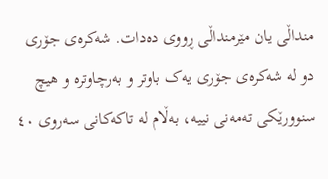منداڵی یان مێرمنداڵی ڕووی دەدات. شەکرەی جۆری دو لە شەکرەی جۆری یەک باوتر و بەرچاوترە و هیچ سنوورێکی تەمەنی نییە، بەڵام لە تاکەکانی سەروی ٤٠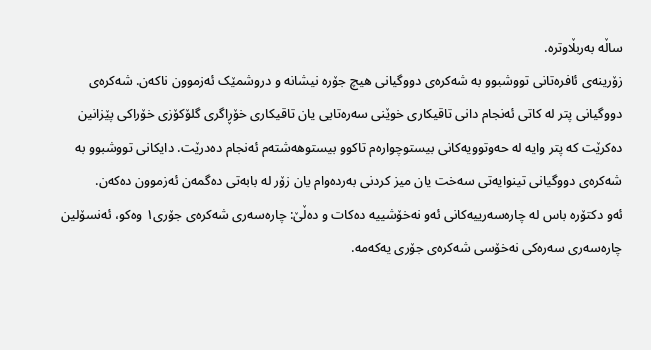ساڵە بەربڵاوترە.
زۆرینەی ئافرەتانی تووشبوو بە شەکرەی دووگیانی هیچ جۆرە نیشانە و دروشمێک ئەزموون ناکەن. شەکرەی دووگیانی پتر لە کاتی ئەنجام دانی تاقیکاری خوێنی سەرەتایی یان تاقیکاری خۆڕاگری گلۆکۆزی خۆراکی پێزانین دەکرێت کە پتر وایە لە حەوتوویەکانی بیستوچوارەم تاکوو بیستوهەشتەم ئەنجام دەدرێت. دایکانی تووشبوو بە شەکرەی دووگیانی تینوایەتی سەخت یان میز کردنی بەردەوام یان زۆر لە بابەتی دەگمەن ئەزموون دەکەن.
ئەو دکتۆرە باس لە چارەسەرییەکانی ئەو نەخۆشییە دەکات و دەڵێ: چارەسەری شەکرەی جۆری١ وەکو، ئەنسۆلین چارەسەری سەرەکی نەخۆسی شەکرەی جۆری یەکەمە.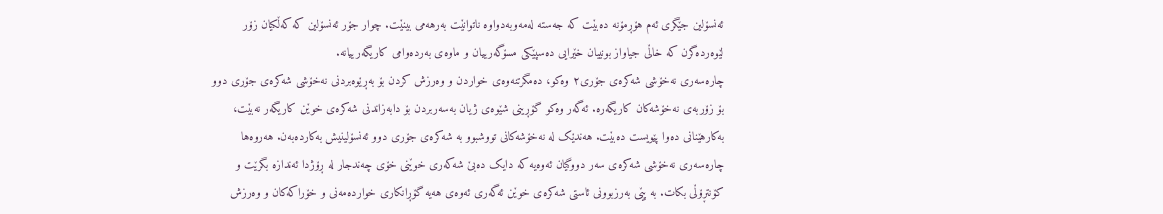ئەنسۆلین جێگری ئەم هۆڕمۆنە دەبێت کە جەستە لەمەوبەدواوە ناتوانێت بەرهەمی بینێت. چوار جۆر ئەنسۆلین کە کەڵکیان زۆر لێوەردەگرن کە خاڵی جیاواز بونییان خێرایی دەسپێکی مسۆگەرییان و ماوەی بەردەوامی کاریگەرییانە.
چارەسەری نەخۆشی شەکرەی جۆری٢ وەکو، دەمگرتنەوەی خواردن و وەرزش کردن بۆ بەڕێوەبردنی نەخۆشی شەکرەی جۆری دوو بۆ زۆربەی نەخۆشەکان کاریگەرە. ئەگەر وەکو گۆڕینی شێوەی ژیان بەسەربردن بۆ دابەزاندنی شەکرەی خوێن کاریگەر نەبێت، بەکارهێنانی دەوا پێویست دەبێت. هەندێک لە نەخۆشەکانی تووشبوو بە شەکرەی جۆری دوو ئەنسۆلینیش بەکاردەبەن. هەروەها چارەسەری نەخۆشی شەکرەی سەر دووگیان ئەوەیە کە دایک دەبێ شەکەری خوێنی خۆی چەندجار لە ڕۆژدا ئەندازە بگرێت و کۆنتڕۆڵی بکات. بە پێی بەرزبوونی ئاستی شەکرەی خوێن ئەگەری ئەوەی هەیە گۆڕانکاری خواردەمەنی و خۆراکەکان و وەرزش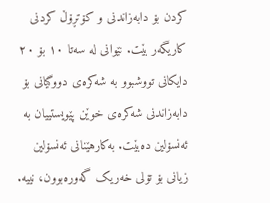کردن بۆ دابەزاندنی و کۆتڕۆڵ کردنی کاریگەر بێت. نێوانی لە سەتا ١٠ بۆ ٢٠ دایکانی تووشبوو بە شەکرەی دووگیانی بۆ دابەزاندنی شەکرەی خوێن پێویستییان بە ئەنسۆلین دەبێت. بەکارهێنانی ئەنسۆلین زیانی بۆ تۆلی خەریک گەورەبوون، نییە.